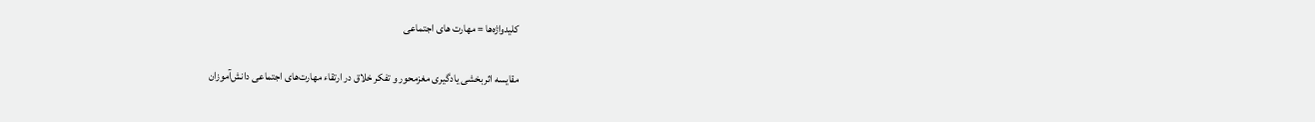کلیدواژه‌ها = مهارت های اجتماعی

مقایسه اثربخشی یادگیری مغزمحور و تفکر خلاق در ارتقاء مهارت‌های اجتماعی دانش‌آموزان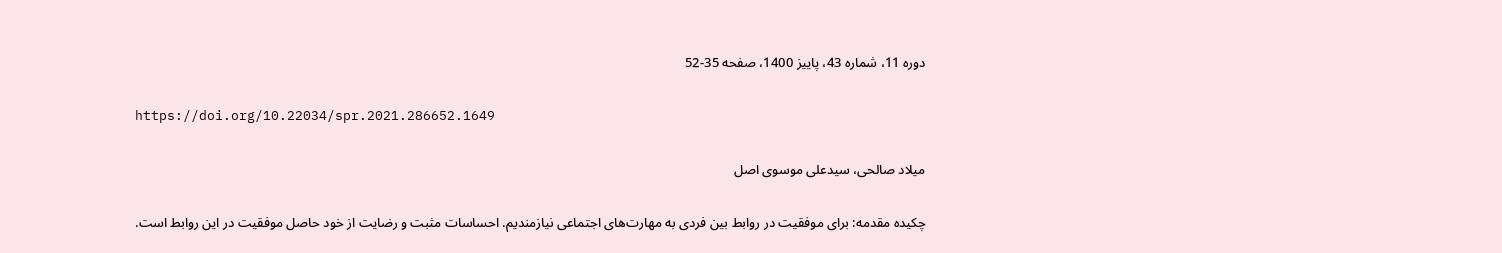دوره 11، شماره 43، پاییز 1400، صفحه 35-52

https://doi.org/10.22034/spr.2021.286652.1649

میلاد صالحی، سیدعلی موسوی اصل

چکیده مقدمه: برای موفقیت در روابط بین فردی به مهارت‌‌‌های اجتماعی نیازمندیم. احساسات مثبت و رضایت از خود حاصل موفقیت در این روابط است.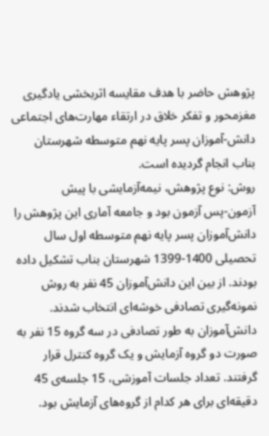پژوهش حاضر با هدف مقایسه اثربخشی یادگیری مغزمحور و تفکر خلاق در ارتقاء مهارت‌های اجتماعی دانش-آموزان پسر پایه نهم متوسطه شهرستان بناب انجام گردیده است.
روش: نوع پژوهش، نیمه‌آزمایشی با پیش آزمون‌-پس آزمون بود و جامعه آماری این پژوهش را دانش‌آموزان پسر پایه نهم متوسطه اول سال تحصیلی 1400-1399 شهرستان بناب تشکیل داده بودند. از بین این دانش‌آموزان 45 نفر به روش نمونه‌گیری تصادفی خوشه‌ای انتخاب شدند. دانش‌آموزان به طور تصادفی در سه گروه 15 نفر به صورت دو گروه آزمایش و یک گروه کنترل قرار گرفتند. تعداد جلسات آموزشی، 15 جلسه‌ی 45 دقیقه‌ای برای هر کدام از گروه‌های آزمایش بود.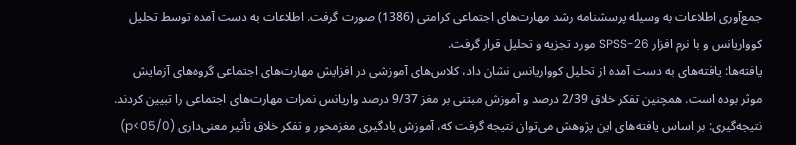جمع‌آوری اطلاعات به وسیله پرسشنامه رشد مهارت‌های اجتماعی کرامتی (1386) صورت گرفت. اطلاعات به دست آمده توسط تحلیل کوواریانس و با نرم افزار SPSS-26 مورد تجزیه و تحلیل قرار گرفت.
یافته‌ها: یافته‌های به دست آمده از تحلیل کوواریانس نشان داد، کلاس‌های آموزشی در افزایش مهارت‌های اجتماعی گروه‌های آزمایش موثر بوده است. همچنین تفکر خلاق 2/39 درصد و آموزش مبتنی بر مغز 9/37 درصد واریانس نمرات مهارت‌های اجتماعی را تبیین کردند.
نتیجه‌گیری: بر ‌اساس یافته‌های این پژوهش می‌توان نتیجه گرفت که، آموزش یادگیری مغزمحور و تفکر خلاق تأثیر معنی‌داری (05/0>p)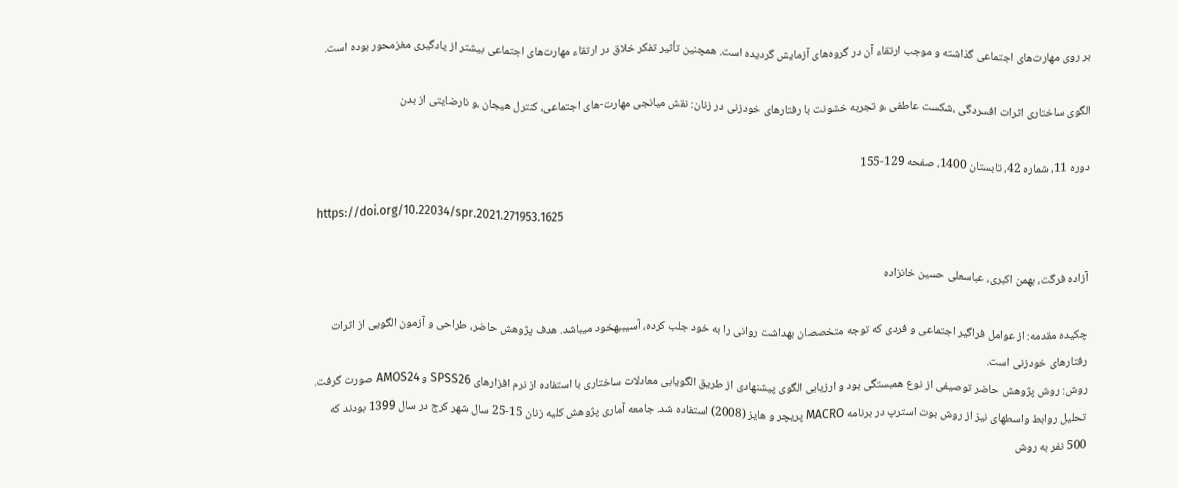بر روی مهارت‌های اجتماعی گذاشته و موجب ارتقاء آن در گروه‌های آزمایش گردیده است. همچنین تأثیر تفکر خلاق در ارتقاء مهارت‌های اجتماعی بیشتر از یادگیری مغز‌محور بوده است.

الگوی ساختاری اثرات افسردگی ،شکست عاطفی ،و تجربه خشونت با رفتارهای خودزنی در زنان: نقش میانجی مهارت-های اجتماعی، کنترل هیجان ،و نارضایتی از بدن

دوره 11، شماره 42، تابستان 1400، صفحه 129-155

https://doi.org/10.22034/spr.2021.271953.1625

آزاده فرگت، بهمن اکبری، عباسعلی حسین خانزاده

چکیده مقدمه: از عوامل فراگیر اجتماعی و فردی که توجه متخصصان بهداشت روانی را به خود جلب کرده، آسیببهخود میباشد. هدف پژوهش حاضر، طراحی و آزمون الگویی از اثرات رفتارهای خودزنی است.
روش: روش پژوهش حاضر توصیفی از نوع همبستگی بود و ارزیابی الگوی پیشنهادی از طریق الگویابی معادلات ساختاری با استفاده از نرم افزارهای SPSS26 و AMOS24 صورت گرفت. تحلیل روابط واسطهای نیز از روش بوت استرپ در برنامه MACRO پریچر و هایز (2008) استفاده شد. جامعه آماری پژوهش کلیه زنان 15-25 سال شهر کرج در سال 1399 بودند که 500 نفر به روش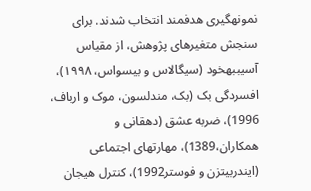نمونهگیری هدفمند انتخاب شدند. برای سنجش متغیرهای پژوهش، از مقیاس آسیببهخود (سیگالاس و بیسواس، ۱۹۹۸)، افسردگی بک (بک، مندلسون، موک و ارباف، 1996)، ضربه عشق (دهقانی و همکاران،1389)، مهارتهای اجتماعی (ایندربیتزن و فوستر1992)، کنترل هیجان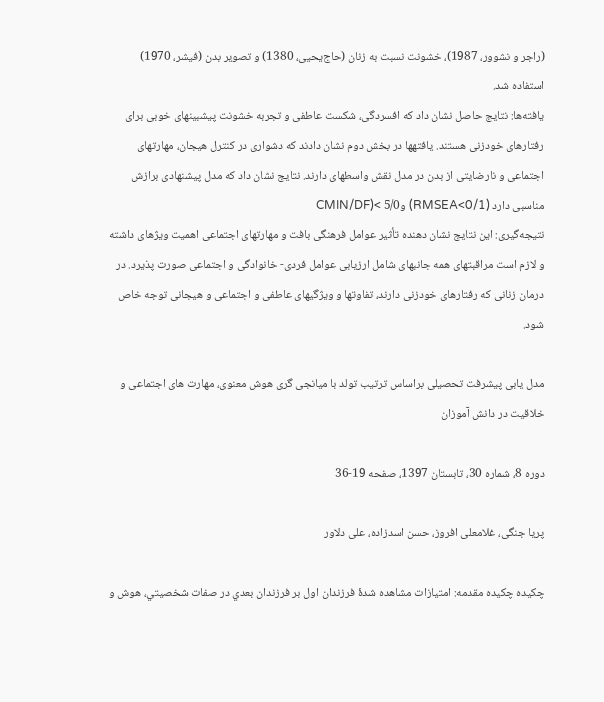(راجر و نشوور، 1987)، خشونت نسبت به زنان (حاج‌یحیی، 1380) و تصویر بدن (فیشر، 1970) استفاده شد.
یافته‌ها: نتایج حاصل نشان داد که افسردگی، شکست عاطفی و تجربه خشونت پیشبینهای خوبی برای رفتارهای خودزنی هستند. یافتهها در بخش دوم نشان دادند که دشواری در کنترل هیجان، مهارتهای اجتماعی و نارضایتی از بدن در مدل نقش واسطهای دارند. نتایج نشان داد که مدل پیشنهادی برازش مناسبی دارد (RMSEA<0/1) و5/0 >(CMIN/DF
نتیجه‌گیری: این نتایج نشان دهنده تأثیر عوامل فرهنگی بافت و مهارتهای اجتماعی اهمیت ویژهای داشته و لازم است مراقبتهای همه جانبهای شامل ارزیابی عوامل فردی- خانوادگی و اجتماعی صورت پذیرد. در درمان زنانی که رفتارهای خودزنی دارند، تفاوتها و ویژگیهای عاطفی و اجتماعی و هیجانی توجه خاص شود.

مدل یابی پیشرفت تحصیلی براساس ترتیب تولد با میانجی گری هوش معنوی، مهارت های اجتماعی و خلاقیت در دانش آموزان

دوره 8، شماره 30، تابستان 1397، صفحه 19-36

پریا جنگی، غلامعلی افروز، حسن اسدزاده، علی دلاور

چکیده چکیده مقدمه: امتيازات مشاهده شدۀ فرزندان اول بر فرزندان بعدي در صفات شخصيتي، هوش و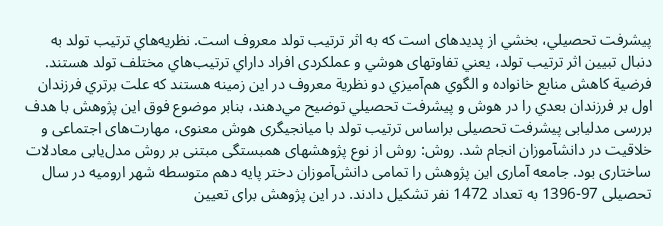پيشرفت تحصيلي، بخشي از پديدهای است كه به اثر ترتيب تولد معروف است. نظريه‌هاي ترتيب تولد به دنبال تبيين اثر ترتيب تولد، يعني تفاوتهای هوشي و عملکردی افراد داراي ترتيب‌هاي مختلف تولد هستند. فرضية كاهش منابع خانواده و الگوي هم‌آميزي دو نظرية معروف در اين زمينه هستند كه علت برتري فرزندان اول بر فرزندان بعدي را در هوش و پيشرفت تحصيلي توضيح مي‌دهند، بنابر موضوع فوق این پژوهش با هدف بررسی مدلیابی پیشرفت تحصیلی براساس ترتیب تولد با میانجیگری هوش معنوی، مهارت‌های اجتماعی و خلاقیت در دانشآموزان انجام شد. روش: روش از نوع پژوهشهای همبستگی مبتنی بر روش مدل‌یابی معادلات ساختاری بود. جامعه آماری این پژوهش را تمامی دانش‌آموزان دختر پایه دهم متوسطه شهر ارومیه در سال تحصیلی 97-1396 به تعداد 1472 نفر تشکیل دادند. در این پژوهش برای تعیین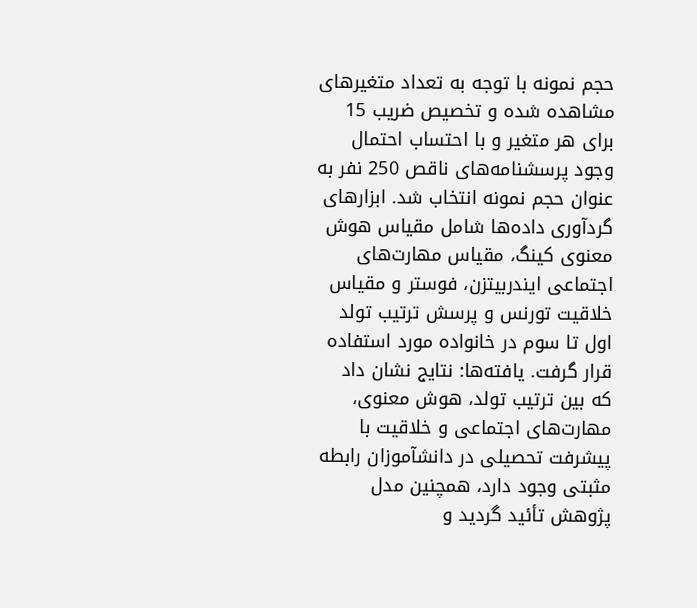حجم نمونه با توجه به تعداد متغیرهای مشاهده شده و تخصیص ضریب 15 برای هر متغیر و با احتساب احتمال وجود پرسشنامه‌های ناقص 250 نفر به عنوان حجم نمونه انتخاب شد. ابزارهای گردآوری داده‌ها شامل مقیاس هوش معنوی کینگ، مقیاس مهارت‌های اجتماعی ایندربیتزن، فوستر و مقیاس خلاقیت تورنس و پرسش ترتیب تولد اول تا سوم در خانواده مورد استفاده قرار گرفت. یافته‌ها: نتایج نشان داد که بین ترتیب تولد، هوش معنوی، مهارت‌های اجتماعی و خلاقیت با پیشرفت تحصیلی در دانشآموزان رابطه مثبتی وجود دارد، همچنین مدل پژوهش تأئید گردید و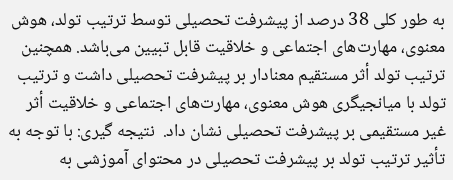به طور کلی 38 درصد از پیشرفت تحصیلی توسط ترتیب تولد، هوش معنوی، مهارت‌های اجتماعی و خلاقیت قابل تبیین می‌باشد. همچنین ترتیب تولد أثر مستقیم معنادار بر پیشرفت تحصیلی داشت و ترتیب تولد با میانجیگری هوش معنوی، مهارت‌های اجتماعی و خلاقیت أثر غیر مستقیمی بر پیشرفت تحصیلی نشان داد.  نتیجه گیری: با توجه به تأثیر ترتیب تولد بر پیشرفت تحصیلی در محتوای آموزشی به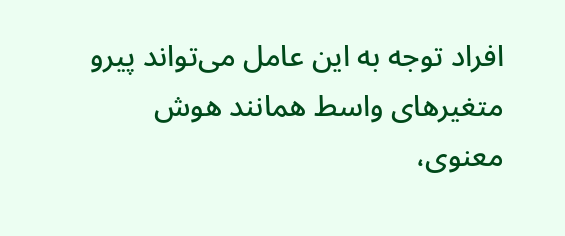افراد توجه به این عامل می‌تواند پیرو متغیرهای واسط همانند هوش معنوی،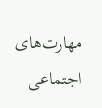مهارت‌های اجتماعی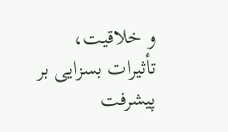و خلاقیت، تأثیرات بسزایی بر پیشرفت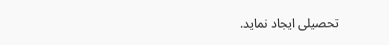تحصیلی ایجاد نماید.